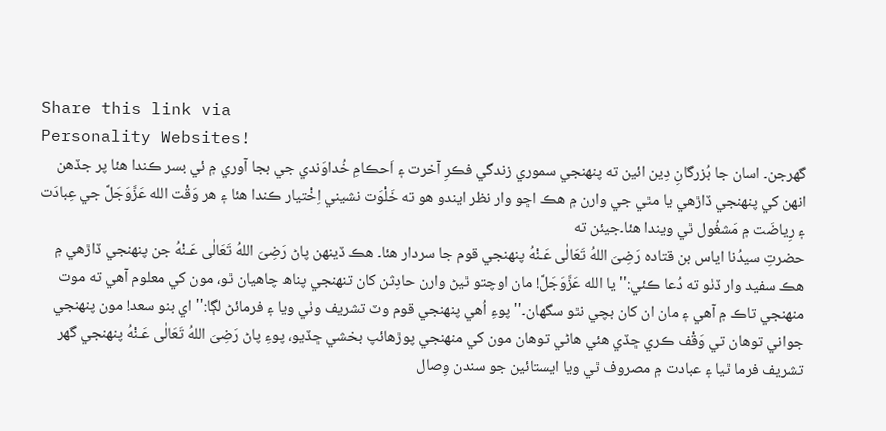Share this link via
Personality Websites!
گھرجن۔ اسان جا بُزرگانِ دِين ائين ته پنهنجي سموري زندگي فڪرِ آخرت ۽ اَحڪامِ خُداوَندي جي بجا آوري ۾ ئي بسر ڪندا هئا پر جڏهن انهن کي پنهنجي ڏاڙھي يا مٿي جي وارن ۾ هڪ اڇو وار نظر ايندو هو ته خَلْوَت نشيني اِخْتيار ڪندا هئا ۽ هر وَقْت الله عَزَّوَجَلَّ جي عِبادَت ۽ رِياضَت ۾ مَشغُول ٿي ويندا هئا۔جيئن ته
حضرتِ سيدُنا اياس بن قتاده رَضِىَ اللهُ تَعَالٰی عَـنْهُ پنهنجي قوم جا سردار هئا۔ هڪ ڏينهن پاڻ رَضِىَ اللهُ تَعَالٰی عَـنْهُ جن پنهنجي ڏاڙھي ۾ هڪ سفيد وار ڏٺو ته دُعا ڪئي:'' يا الله عَزَّوَجَلَّ! مان اوچتو ٿيڻ وارن حادِثن کان تنهنجي پناھ چاهيان ٿو، مون کي معلوم آهي ته موت منهنجي تاڪ ۾ آهي ۽ مان ان کان بچي نٿو سگھان۔'' پوءِ اُهي پنهنجي قوم وٽ تشريف وٺي ويا ۽ فرمائڻ لڳا:'' اي بنو سعد! مون پنهنجي جواني توهان تي وَقْف ڪري ڇڏي هئي هاڻي توهان مون کي منهنجي پوڙهائپ بخشي ڇڏيو، پوءِ پاڻ رَضِىَ اللهُ تَعَالٰی عَـنْهُ پنهنجي گھر تشريف فرما ٿيا ۽ عبادت ۾ مصروف ٿي ويا ايستائين جو سندن وِصال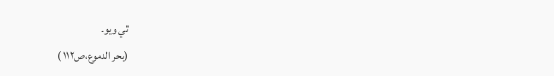ٿي ويو۔
(بحر الدموع،ص۱۱۲ )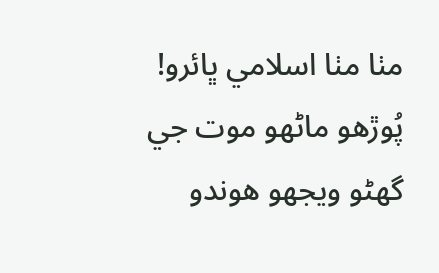مٺا مٺا اسلامي ڀائرو! پُوڙھو ماڻهو موت جي گھڻو ويجھو هوندو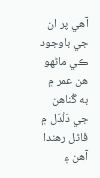آهي پر ان جي باوجود ڪي ماڻهو هن عمر ۾ به گُناهن جي دَلْدَل ۾ ڦاٿل رهندا آهن ۽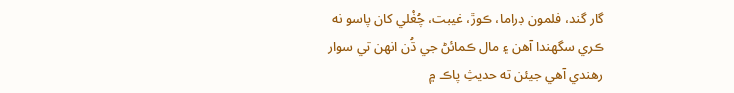گار گند، فلمون ڊراما، ڪوڙ، غيبت، چُغْلي کان پاسو نه ڪري سگھندا آهن ۽ مال ڪمائڻ جي ڌُن انهن تي سوار رهندي آهي جيئن ته حديثِ پاڪ ۾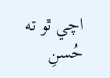اچي ٿو ته حُسنِ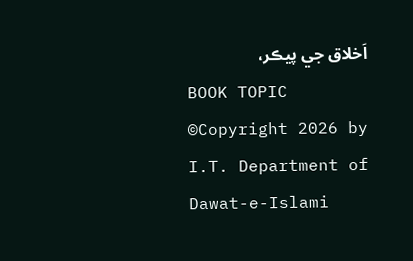اَخلاق جي پيڪر،
BOOK TOPIC
©Copyright 2026 by I.T. Department of Dawat-e-Islami